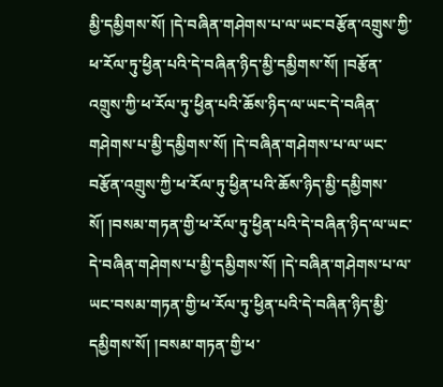མྱི་དམྱིགས་སོ། །དེ་བཞིན་གཤེགས་པ་ལ་ཡང་བརྩོན་འགྲུས་ཀྱི་ཕ་རོལ་ཏུ་ཕྱིན་པའི་དེ་བཞིན་ཉིད་མྱི་དམྱིགས་སོ། །བརྩོན་འགྲུས་ཀྱི་ཕ་རོལ་ཏུ་ཕྱིན་པའི་ཆོས་ཉིད་ལ་ཡང་དེ་བཞིན་གཤེགས་པ་མྱི་དམྱིགས་སོ། །དེ་བཞིན་གཤེགས་པ་ལ་ཡང་བརྩོན་འགྲུས་ཀྱི་ཕ་རོལ་ཏུ་ཕྱིན་པའི་ཆོས་ཉིད་མྱི་དམྱིགས་སོ། །བསམ་གཏན་གྱི་ཕ་རོལ་ཏུ་ཕྱིན་པའི་དེ་བཞིན་ཉིད་ལ་ཡང་དེ་བཞིན་གཤེགས་པ་མྱི་དམྱིགས་སོ། །དེ་བཞིན་གཤེགས་པ་ལ་ཡང་བསམ་གཏན་གྱི་ཕ་རོལ་ཏུ་ཕྱིན་པའི་དེ་བཞིན་ཉིད་མྱི་དམྱིགས་སོ། །བསམ་གཏན་གྱི་ཕ་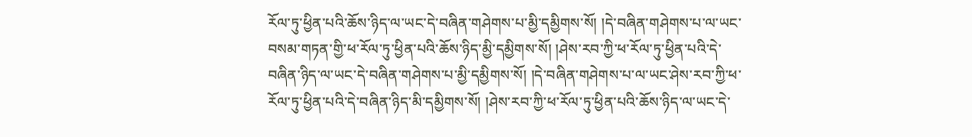རོལ་ཏུ་ཕྱིན་པའི་ཆོས་ཉིད་ལ་ཡང་དེ་བཞིན་གཤེགས་པ་མྱི་དམྱིགས་སོ། །དེ་བཞིན་གཤེགས་པ་ལ་ཡང་བསམ་གཏན་གྱི་ཕ་རོལ་ཏུ་ཕྱིན་པའི་ཆོས་ཉིད་མྱི་དམྱིགས་སོ། །ཤེས་རབ་ཀྱི་ཕ་རོལ་ཏུ་ཕྱིན་པའི་དེ་བཞིན་ཉིད་ལ་ཡང་དེ་བཞིན་གཤེགས་པ་མྱི་དམྱིགས་སོ། །དེ་བཞིན་གཤེགས་པ་ལ་ཡང་ཤེས་རབ་ཀྱི་ཕ་རོལ་ཏུ་ཕྱིན་པའི་དེ་བཞིན་ཉིད་མི་དམྱིགས་སོ། །ཤེས་རབ་ཀྱི་ཕ་རོལ་ཏུ་ཕྱིན་པའི་ཆོས་ཉིད་ལ་ཡང་དེ་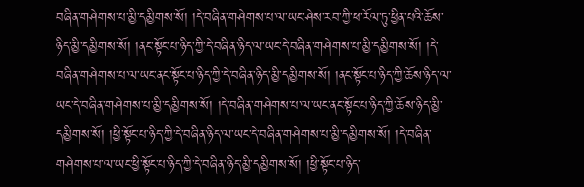བཞིན་གཤེགས་པ་མྱི་དམྱིགས་སོ། །དེ་བཞིན་གཤེགས་པ་ལ་ཡང་ཤེས་རབ་ཀྱི་ཕ་རོལ་ཏུ་ཕྱིན་པའི་ཆོས་ཉིད་མྱི་དམྱིགས་སོ། །ནང་སྟོང་པ་ཉིད་ཀྱི་དེ་བཞིན་ཉིད་ལ་ཡང་དེ་བཞིན་གཤེགས་པ་མྱི་དམྱིགས་སོ། །དེ་བཞིན་གཤེགས་པ་ལ་ཡང་ནང་སྟོང་པ་ཉིད་ཀྱི་དེ་བཞིན་ཉིད་མྱི་དམྱིགས་སོ། །ནང་སྟོང་པ་ཉིད་ཀྱི་ཆོས་ཉིད་ལ་ཡང་དེ་བཞིན་གཤེགས་པ་མྱི་དམྱིགས་སོ། །དེ་བཞིན་གཤེགས་པ་ལ་ཡང་ནང་སྟོང་པ་ཉིད་ཀྱི་ཆོས་ཉིད་མྱི་དམྱིགས་སོ། །ཕྱི་སྟོང་པ་ཉིད་ཀྱི་དེ་བཞིན་ཉིད་ལ་ཡང་དེ་བཞིན་གཤེགས་པ་མྱི་དམྱིགས་སོ། །དེ་བཞིན་གཤེགས་པ་ལ་ཡང་ཕྱི་སྟོང་པ་ཉིད་ཀྱི་དེ་བཞིན་ཉིད་མྱི་དམྱིགས་སོ། །ཕྱི་སྟོང་པ་ཉིད་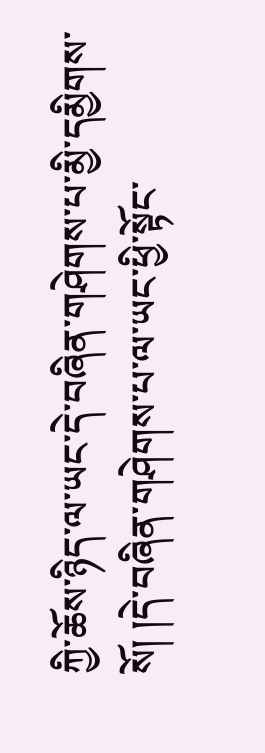ཀྱི་ཆོས་ཉིད་ལ་ཡང་དེ་བཞིན་གཤེགས་པ་མྱི་དམྱིགས་སོ། །དེ་བཞིན་གཤེགས་པ་ལ་ཡང་ཕྱི་སྟོང་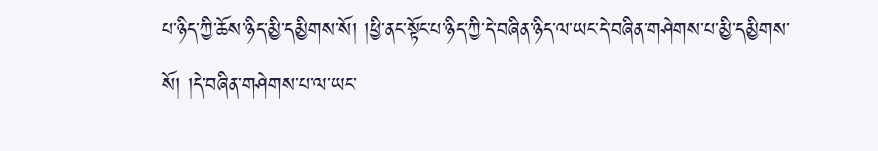པ་ཉིད་ཀྱི་ཆོས་ཉིད་མྱི་དམྱིགས་སོ། །ཕྱི་ནང་སྟོང་པ་ཉིད་ཀྱི་དེ་བཞིན་ཉིད་ལ་ཡང་དེ་བཞིན་གཤེགས་པ་མྱི་དམྱིགས་སོ། །དེ་བཞིན་གཤེགས་པ་ལ་ཡང་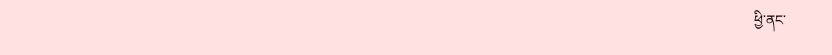ཕྱི་ནང་